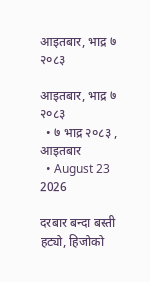आइतबार, भाद्र ७ २०८३

आइतबार, भाद्र ७ २०८३
  • ७ भाद्र २०८३ , आइतबार
  • August 23 2026

दरबार बन्दा बस्ती हट्यो, हिजोको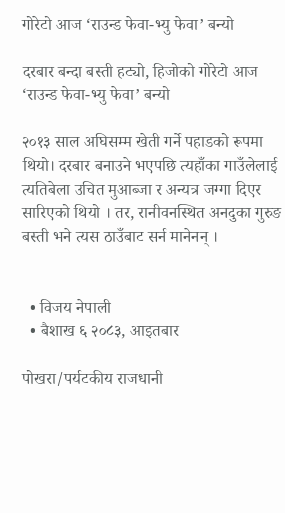गोरेटो आज ‘राउन्ड फेवा-भ्यु फेवा’ बन्यो

दरबार बन्दा बस्ती हट्यो, हिजोको गोरेटो आज ‘राउन्ड फेवा-भ्यु फेवा’ बन्यो

२०१३ साल अघिसम्म खेती गर्ने पहाडको रूपमा थियो। दरबार बनाउने भएपछि त्यहाँका गाउँलेलाई त्यतिबेला उचित मुआब्जा र अन्यत्र जग्गा दिएर सारिएको थियो । तर, रानीवनस्थित अनदुका गुरुङ बस्ती भने त्यस ठाउँबाट सर्न मानेनन् ।


  • विजय नेपाली
  • बैशाख ६ २०८३, आइतबार

पोखरा/पर्यटकीय राजधानी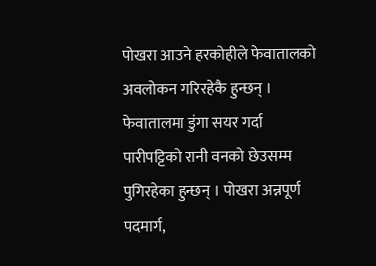पोखरा आउने हरकोहीले फेवातालको अवलोकन गरिरहेकै हुन्छन् । फेवातालमा डुंगा सयर गर्दा पारीपट्टिको रानी वनको छेउसम्म पुगिरहेका हुन्छन् । पोखरा अन्नपूर्ण पदमार्ग,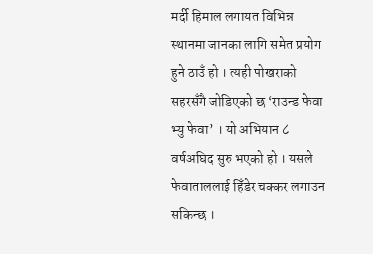मर्दी हिमाल लगायत विभिन्न स्थानमा जानका लागि समेत प्रयोग हुने ठाउँ हो । त्यही पोखराको सहरसँगै जोडिएको छ ‘राउन्ड फेवा भ्यु फेवा’ । यो अभियान ८ वर्षअघिद सुरु भएको हो । यसले फेवाताललाई हिँडेर चक्कर लगाउन सकिन्छ ।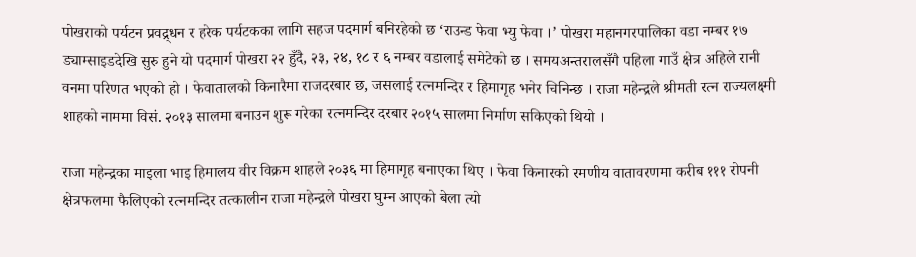पोखराको पर्यटन प्रवद्र्धन र हरेक पर्यटकका लागि सहज पदमार्ग बनिरहेको छ ‘राउन्ड फेवा भ्यु फेवा ।’ पोखरा महानगरपालिका वडा नम्बर १७ ड्याम्साइडदेखि सुरु हुने यो पदमार्ग पोखरा २२ हुँदै, २३, २४, १८ र ६ नम्बर वडालाई समेटेको छ । समयअन्तरालसँगै पहिला गाउँ क्षेत्र अहिले रानी वनमा परिणत भएको हो । फेवातालको किनारैमा राजदरबार छ, जसलाई रत्नमन्दिर र हिमागृह भनेर चिनिन्छ । राजा महेन्द्रले श्रीमती रत्न राज्यलक्ष्मी शाहको नाममा विसं. २०१३ सालमा बनाउन शुरू गरेका रत्नमन्दिर दरबार २०१५ सालमा निर्माण सकिएको थियो ।

राजा महेन्द्रका माइला भाइ हिमालय वीर विक्रम शाहले २०३६ मा हिमागृह बनाएका थिए । फेवा किनारको रमणीय वातावरणमा करीब १११ रोपनी क्षेत्रफलमा फैलिएको रत्नमन्दिर तत्कालीन राजा महेन्द्रले पोखरा घुम्न आएको बेला त्यो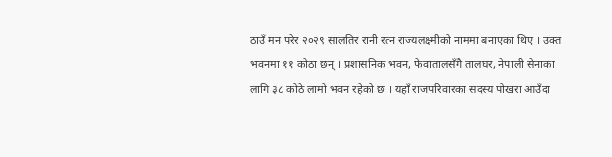ठाउँ मन परेर २०२९ सालतिर रानी रत्न राज्यलक्ष्मीको नाममा बनाएका थिए । उक्त भवनमा ११ कोठा छन् । प्रशासनिक भवन, फेवातालसँगै तालघर, नेपाली सेनाका लागि ३८ कोठे लामो भवन रहेको छ । यहाँ राजपरिवारका सदस्य पोखरा आउँदा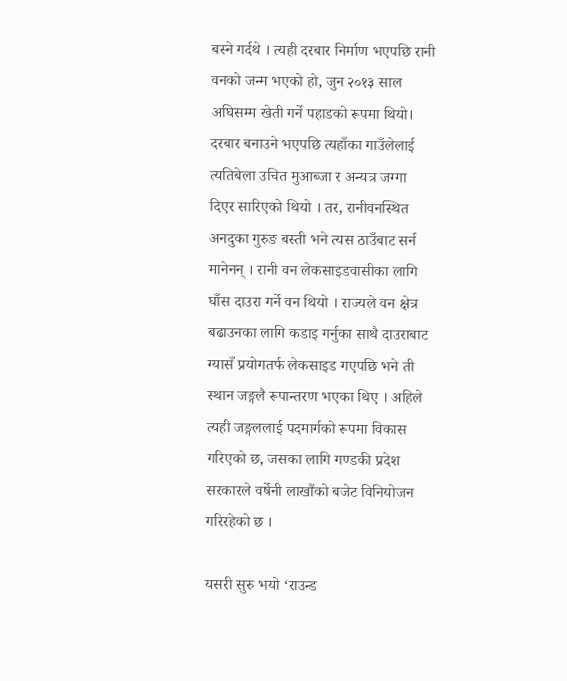बस्ने गर्दथे । त्यही दरबार निर्माण भएपछि रानी वनको जन्म भएको हो, जुन २०१३ साल अघिसम्म खेती गर्ने पहाडको रूपमा थियो। दरबार बनाउने भएपछि त्यहाँका गाउँलेलाई त्यतिबेला उचित मुआब्जा र अन्यत्र जग्गा दिएर सारिएको थियो । तर, रानीवनस्थित अनदुका गुरुङ बस्ती भने त्यस ठाउँबाट सर्न मानेनन् । रानी वन लेकसाइडवासीका लागि घाँस दाउरा गर्ने वन थियो । राज्यले वन क्षेत्र बढाउनका लागि कडाइ गर्नुका साथै दाउराबाट ग्यासँ प्रयोगतर्फ लेकसाइड गएपछि भने ती स्थान जङ्गलै रूपान्तरण भएका थिए । अहिले त्यही जङ्गललाई पदमार्गको रूपमा विकास गरिएको छ, जसका लागि गण्डकी प्रदेश सरकारले वर्षेनी लाखौंको बजेट विनियोजन गरिरहेको छ ।

यसरी सुरु भयो ‘राउन्ड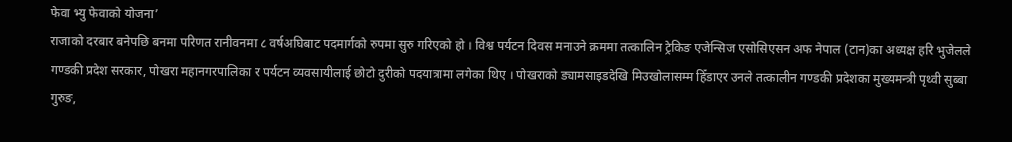फेवा भ्यु फेवाको योजना’
राजाको दरबार बनेपछि बनमा परिणत रानीवनमा ८ वर्षअघिबाट पदमार्गको रुपमा सुरु गरिएको हो । विश्व पर्यटन दिवस मनाउने क्रममा तत्कालिन ट्रेकिङ एजेन्सिज एसोसिएसन अफ नेपाल (टान)का अध्यक्ष हरि भुजेलले गण्डकी प्रदेश सरकार, पोखरा महानगरपालिका र पर्यटन व्यवसायीलाई छोटो दुरीको पदयात्रामा लगेका थिए । पोखराको ड्यामसाइडदेखि मिउखोलासम्म हिँडाएर उनले तत्कालीन गण्डकी प्रदेशका मुख्यमन्त्री पृथ्वी सुब्बा गुरुङ,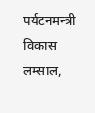पर्यटनमन्त्री विकास लम्साल,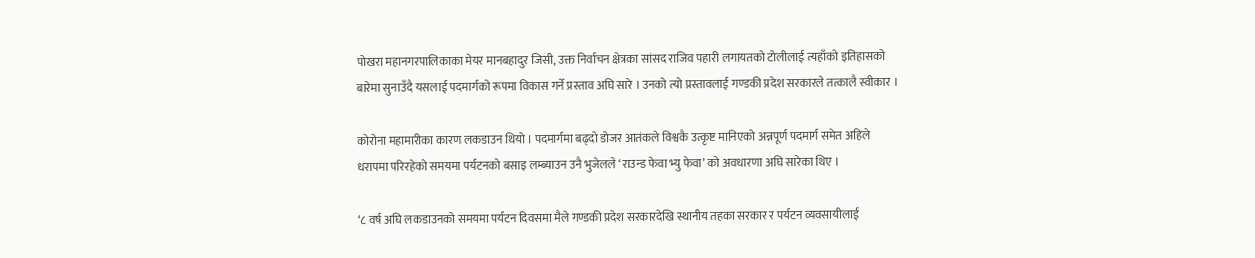पोखरा महानगरपालिकाका मेयर मानबहादुर जिसी, उक्त निर्वाचन क्षेत्रका सांसद राजिव पहारी लगायतको टोलीलाई त्यहाँको इतिहासको बारेमा सुनाउँदै यसलाई पदमार्गको रूपमा विकास गर्ने प्रस्ताव अघि सारे । उनको त्यो प्रस्तावलाई गण्डकी प्रदेश सरकारले तत्कालै स्वीकार ।

कोरोना महामारीका कारण लकडाउन थियो । पदमार्गमा बढ्दो डोजर आतंकले विश्वकै उत्कृष्ट मानिएको अन्नपूर्ण पदमार्ग समेत अहिले धरापमा परिरहेको समयमा पर्यटनको बसाइ लम्ब्याउन उनै भुजेलले ‘राउन्ड फेवा भ्यु फेवा’ को अवधारणा अघि सारेका थिए ।

‘८ वर्ष अघि लकडाउनको समयमा पर्यटन दिवसमा मैले गण्डकी प्रदेश सरकारदेखि स्थानीय तहका सरकार र पर्यटन व्यवसायीलाई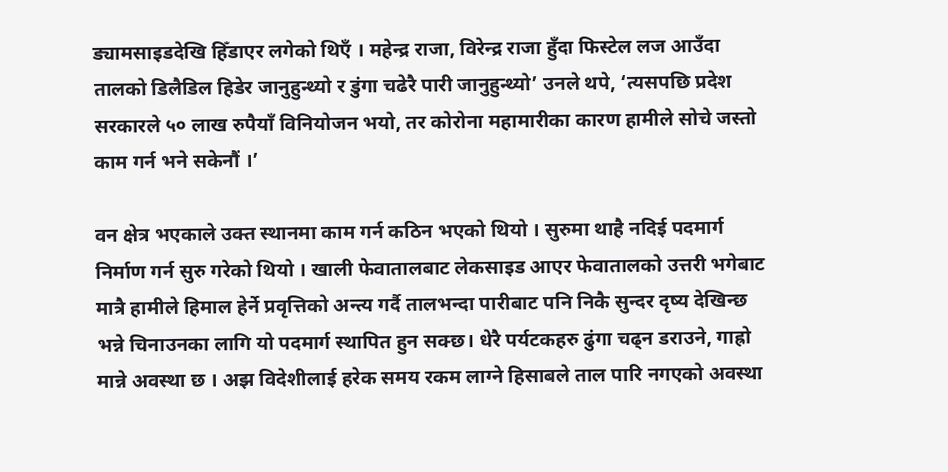ड्यामसाइडदेखि हिँडाएर लगेको थिएँ । महेन्द्र राजा, विरेन्द्र राजा हुँदा फिस्टेल लज आउँदा तालको डिलैडिल हिडेर जानुहुन्थ्यो र डुंगा चढेरै पारी जानुहुन्थ्यो’ उनले थपे, ‘त्यसपछि प्रदेश सरकारले ५० लाख रुपैयाँ विनियोजन भयो, तर कोरोना महामारीका कारण हामीले सोचे जस्तो काम गर्न भने सकेनौं ।’

वन क्षेत्र भएकाले उक्त स्थानमा काम गर्न कठिन भएको थियो । सुरुमा थाहै नदिई पदमार्ग निर्माण गर्न सुरु गरेको थियो । खाली फेवातालबाट लेकसाइड आएर फेवातालको उत्तरी भगेबाट मात्रै हामीले हिमाल हेर्ने प्रवृत्तिको अन्त्य गर्दै तालभन्दा पारीबाट पनि निकै सुन्दर दृष्य देखिन्छ भन्ने चिनाउनका लागि यो पदमार्ग स्थापित हुन सक्छ। धेरै पर्यटकहरु ढुंगा चढ्न डराउने, गाह्रो मान्ने अवस्था छ । अझ विदेशीलाई हरेक समय रकम लाग्ने हिसाबले ताल पारि नगएको अवस्था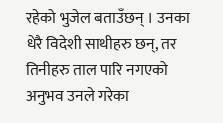रहेको भुजेल बताउँछन् । उनका धेरै विदेशी साथीहरु छन्, तर तिनीहरु ताल पारि नगएको अनुभव उनले गरेका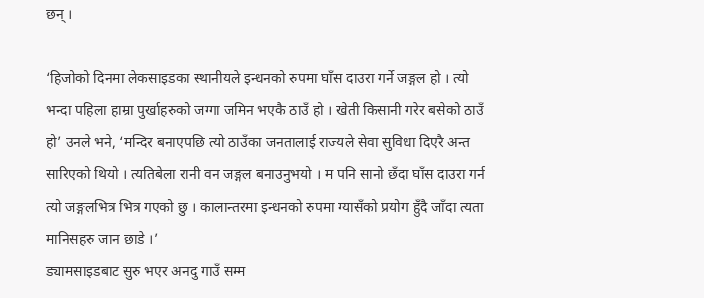छन् ।

‘हिजोको दिनमा लेकसाइडका स्थानीयले इन्धनको रुपमा घाँस दाउरा गर्ने जङ्गल हो । त्यो भन्दा पहिला हाम्रा पुर्खाहरुको जग्गा जमिन भएकै ठाउँ हो । खेती किसानी गरेर बसेको ठाउँ हो’ उनले भने, ‘मन्दिर बनाएपछि त्यो ठाउँका जनतालाई राज्यले सेवा सुविधा दिएरै अन्त सारिएको थियो । त्यतिबेला रानी वन जङ्गल बनाउनुभयो । म पनि सानो छँदा घाँस दाउरा गर्न त्यो जङ्गलभित्र भित्र गएको छु । कालान्तरमा इन्धनको रुपमा ग्यासँको प्रयोग हुँदै जाँदा त्यता मानिसहरु जान छाडे ।’
ड्यामसाइडबाट सुरु भएर अनदु गाउँ सम्म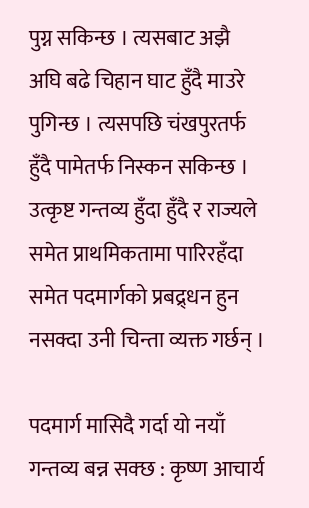पुग्न सकिन्छ । त्यसबाट अझै अघि बढे चिहान घाट हुँदै माउरे पुगिन्छ । त्यसपछि चंखपुरतर्फ हुँदै पामेतर्फ निस्कन सकिन्छ । उत्कृष्ट गन्तव्य हुँदा हुँदै र राज्यले समेत प्राथमिकतामा पारिरहँदा समेत पदमार्गको प्रबद्र्धन हुन नसक्दा उनी चिन्ता व्यक्त गर्छन् ।

पदमार्ग मासिदै गर्दा यो नयाँ गन्तव्य बन्न सक्छ : कृष्ण आचार्य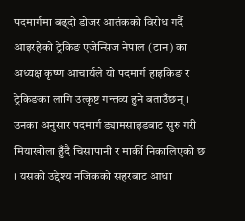पदमार्गमा बढ्दो डोजर आतंकको विरोध गर्दै आइरहेको ट्रेकिङ एजेन्सिज नेपाल (टान) का अध्यक्ष कृष्ण आचार्यले यो पदमार्ग हाइकिङ र ट्रेकिङका लागि उत्कृष्ट गन्तव्य हुने बताउँछन् । उनका अनुसार पदमार्ग ड्यामसाइडबाट सुरु गरी मियाखोला हुँदै चिसापानी र मार्की निकालिएको छ । यसको उद्देश्य नजिकको सहरबाट आधा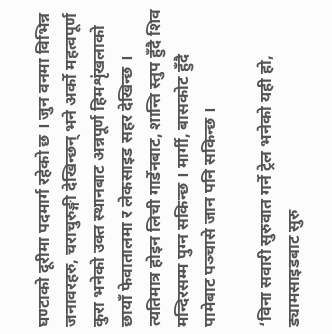घण्टाको दूरीमा पदमार्ग रहेको छ । जुन वनमा विभिन्न जनावरहरु, चराचुरुङ्गी देखिन्छन् भने अर्को महत्वपूर्ण कुरा भनेको उक्त स्थानबाट अन्नपूर्ण हिमशृंखलाको छायाँ फेवातालमा र लेकसाइड सहर देखिन्छ । त्यतिमात्र होइन लिची गार्डेनबाट, शान्ति स्तुप हुँदै शिव मन्दिरसम्म पुग्न सकिन्छ । मार्गी, बासकोट हुँदै पामेबाट पञ्चासे जान पनि सकिन्छ ।

‘विना सवारी सुरुवात गर्ने ट्रेल भनेको यही हो, ड्यामसाइडबाट सुरु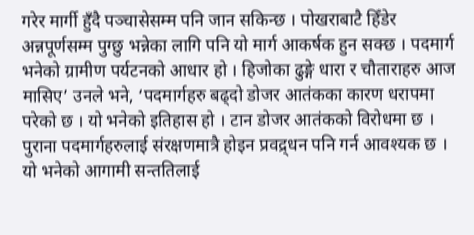गरेर मार्गी हुँदै पञ्चासेसम्म पनि जान सकिन्छ । पोखराबाटै हिँडेर अन्नपूर्णसम्म पुग्छु भन्नेका लागि पनि यो मार्ग आकर्षक हुन सक्छ । पदमार्ग भनेको ग्रामीण पर्यटनको आधार हो । हिजोका ढुङ्गे धारा र चौताराहरु आज मासिए’ उनले भने, ‘पदमार्गहरु बढ्दो डोजर आतंकका कारण धरापमा परेको छ । यो भनेको इतिहास हो । टान डोजर आतंकको विरोधमा छ । पुराना पदमार्गहरुलाई संरक्षणमात्रै होइन प्रवद्र्धन पनि गर्न आवश्यक छ । यो भनेको आगामी सन्ततिलाई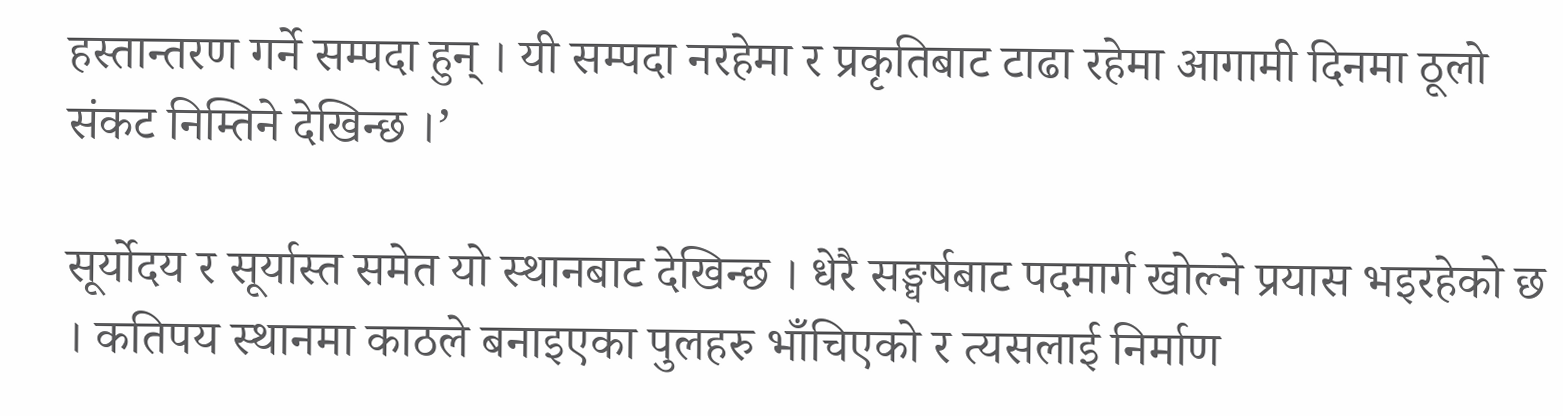हस्तान्तरण गर्ने सम्पदा हुन् । यी सम्पदा नरहेमा र प्रकृतिबाट टाढा रहेमा आगामी दिनमा ठूलो संकट निम्तिने देखिन्छ ।’

सूर्योदय र सूर्यास्त समेत यो स्थानबाट देखिन्छ । धेरै सङ्घर्षबाट पदमार्ग खोल्ने प्रयास भइरहेको छ । कतिपय स्थानमा काठले बनाइएका पुलहरु भाँचिएको र त्यसलाई निर्माण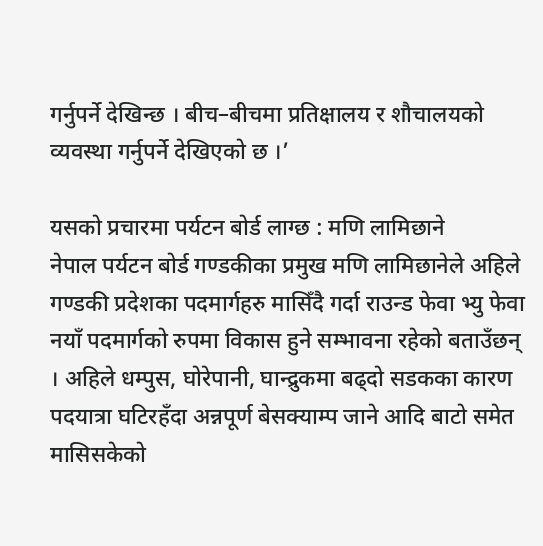गर्नुपर्ने देखिन्छ । बीच–बीचमा प्रतिक्षालय र शौचालयको व्यवस्था गर्नुपर्ने देखिएको छ ।’

यसको प्रचारमा पर्यटन बोर्ड लाग्छ : मणि लामिछाने
नेपाल पर्यटन बोर्ड गण्डकीका प्रमुख मणि लामिछानेले अहिले गण्डकी प्रदेशका पदमार्गहरु मासिँदै गर्दा राउन्ड फेवा भ्यु फेवा नयाँ पदमार्गको रुपमा विकास हुने सम्भावना रहेको बताउँछन् । अहिले धम्पुस, घोरेपानी, घान्द्रुकमा बढ्दो सडकका कारण पदयात्रा घटिरहँदा अन्नपूर्ण बेसक्याम्प जाने आदि बाटो समेत मासिसकेको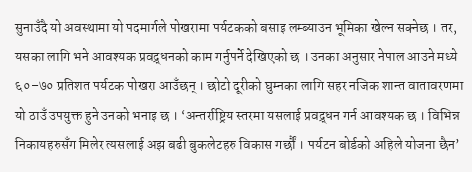सुनाउँदै यो अवस्थामा यो पदमार्गले पोखरामा पर्यटकको बसाइ लम्ब्याउन भूमिका खेल्न सक्नेछ । तर, यसका लागि भने आवश्यक प्रवद्र्धनको काम गर्नुपर्ने देखिएको छ । उनका अनुसार नेपाल आउने मध्ये ६०–७० प्रतिशत पर्यटक पोखरा आउँछन् । छोटो दूरीको घुम्नका लागि सहर नजिक शान्त वातावरणमा यो ठाउँ उपयुक्त हुने उनको भनाइ छ । ‘अन्तर्राष्ट्रिय स्तरमा यसलाई प्रवद्र्धन गर्न आवश्यक छ । विभिन्न निकायहरुसँग मिलेर त्यसलाई अझ बढी बुकलेटहरु विकास गर्छौं । पर्यटन बोर्डको अहिले योजना छैन’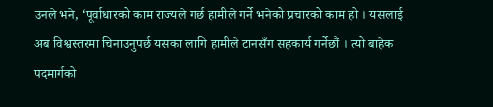उनले भने, ‘पूर्वाधारको काम राज्यले गर्छ हामीले गर्ने भनेको प्रचारको काम हो । यसलाई अब विश्वस्तरमा चिनाउनुपर्छ यसका लागि हामीले टानसँग सहकार्य गर्नेछौं । त्यो बाहेक पदमार्गको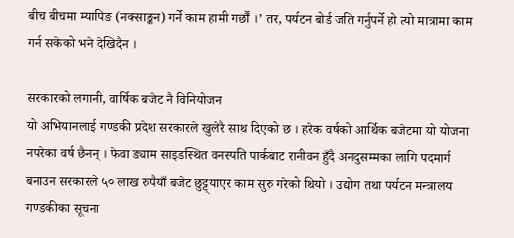बीच बीचमा म्यापिङ (नक्साङ्कन) गर्ने काम हामी गर्छौं ।’ तर, पर्यटन बोर्ड जति गर्नुपर्ने हो त्यो मात्रामा काम गर्न सकेको भने देखिदैन ।

सरकारको लगानी, वार्षिक बजेट नै विनियोजन
यो अभियानलाई गण्डकी प्रदेश सरकारले खुलेरै साथ दिएको छ । हरेक वर्षको आर्थिक बजेटमा यो योजना नपरेका वर्ष छैनन् । फेवा ड्याम साइडस्थित वनस्पति पार्कबाट रानीवन हुँदै अनदुसम्मका लागि पदमार्ग बनाउन सरकारले ५० लाख रुपैयाँ बजेट छुट्ट्याएर काम सुरु गरेको थियो । उद्योग तथा पर्यटन मन्त्रालय गण्डकीका सूचना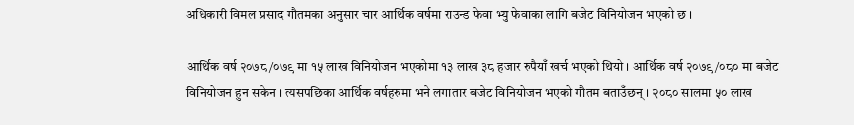अधिकारी विमल प्रसाद गौतमका अनुसार चार आर्थिक वर्षमा राउन्ड फेवा भ्यु फेवाका लागि बजेट विनियोजन भएको छ ।

आर्थिक वर्ष २०७८/०७९ मा १५ लाख विनियोजन भएकोमा १३ लाख ३८ हजार रुपैयाँ खर्च भएको थियो । आर्थिक वर्ष २०७९/०८० मा बजेट विनियोजन हुन सकेन । त्यसपछिका आर्थिक वर्षहरुमा भने लगातार बजेट विनियोजन भएको गौतम बताउँछन् । २०८० सालमा ५० लाख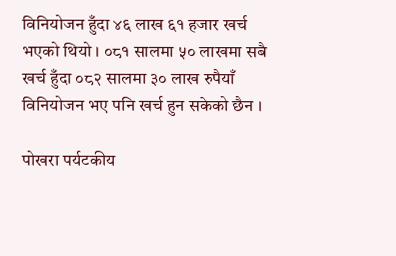विनियोजन हुँदा ४६ लाख ६१ हजार खर्च भएको थियो । ०८१ सालमा ५० लाखमा सबै खर्च हुँदा ०८२ सालमा ३० लाख रुपैयाँ विनियोजन भए पनि खर्च हुन सकेको छैन ।

पोखरा पर्यटकीय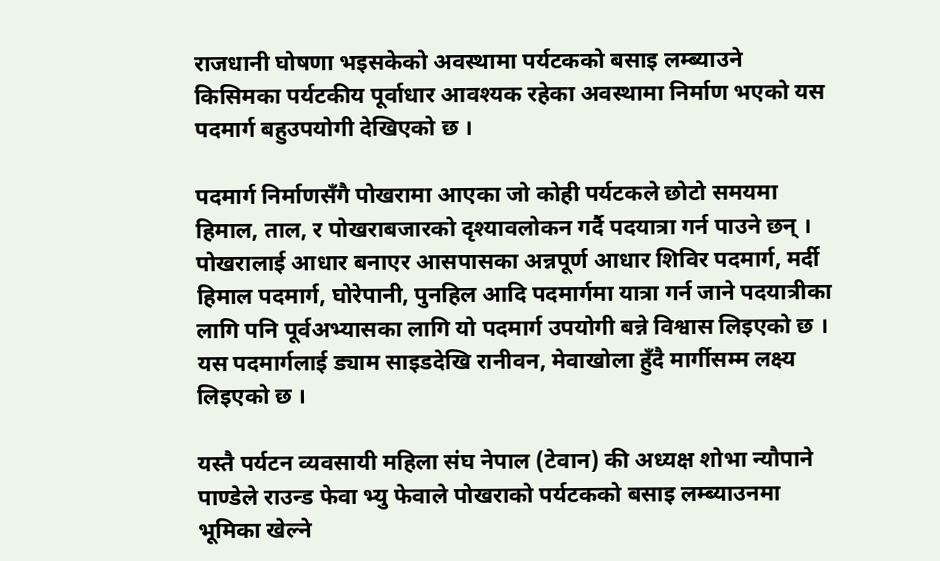राजधानी घोषणा भइसकेको अवस्थामा पर्यटकको बसाइ लम्ब्याउने किसिमका पर्यटकीय पूर्वाधार आवश्यक रहेका अवस्थामा निर्माण भएको यस पदमार्ग बहुउपयोगी देखिएको छ ।

पदमार्ग निर्माणसँगै पोखरामा आएका जो कोही पर्यटकले छोटो समयमा हिमाल, ताल, र पोखराबजारको दृश्यावलोकन गर्दै पदयात्रा गर्न पाउने छन् । पोखरालाई आधार बनाएर आसपासका अन्नपूर्ण आधार शिविर पदमार्ग, मर्दी हिमाल पदमार्ग, घोरेपानी, पुनहिल आदि पदमार्गमा यात्रा गर्न जाने पदयात्रीका लागि पनि पूर्वअभ्यासका लागि यो पदमार्ग उपयोगी बन्ने विश्वास लिइएको छ । यस पदमार्गलाई ड्याम साइडदेखि रानीवन, मेवाखोला हुँदै मार्गीसम्म लक्ष्य लिइएको छ ।

यस्तै पर्यटन व्यवसायी महिला संघ नेपाल (टेवान) की अध्यक्ष शोभा न्यौपाने पाण्डेले राउन्ड फेवा भ्यु फेवाले पोखराको पर्यटकको बसाइ लम्ब्याउनमा भूमिका खेल्ने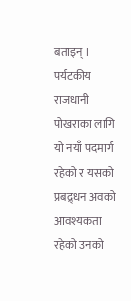बताइन् । पर्यटकीय राजधानी पोखराका लागि यो नयाँ पदमार्ग रहेको र यसको प्रबद्र्धन अवको आवश्यकता रहेको उनको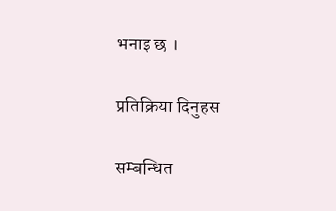भनाइ छ ।

प्रतिक्रिया दिनुहस

सम्बन्धित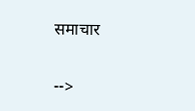समाचार

-->